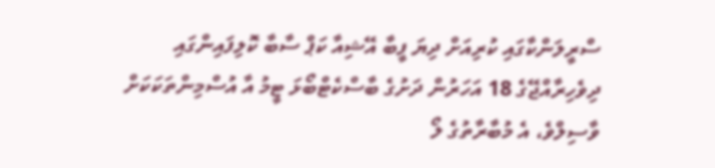ސްރީލަންކާގައި ކުރިއަށް ދިޔަ ފީބާ އޭޝިއާ ކަޕް ސާބާ ކޮލިފައިންގައި ދިވެހިރާއްޖޭގެ 18 އަހަރުން ދަށުގެ ބާސްކެޓްބޯޅަ ޓީމު އާ އުސްމިންތަކަކަށް ވާސިލްވެ، އެ މުބާރާތުގެ ލޯ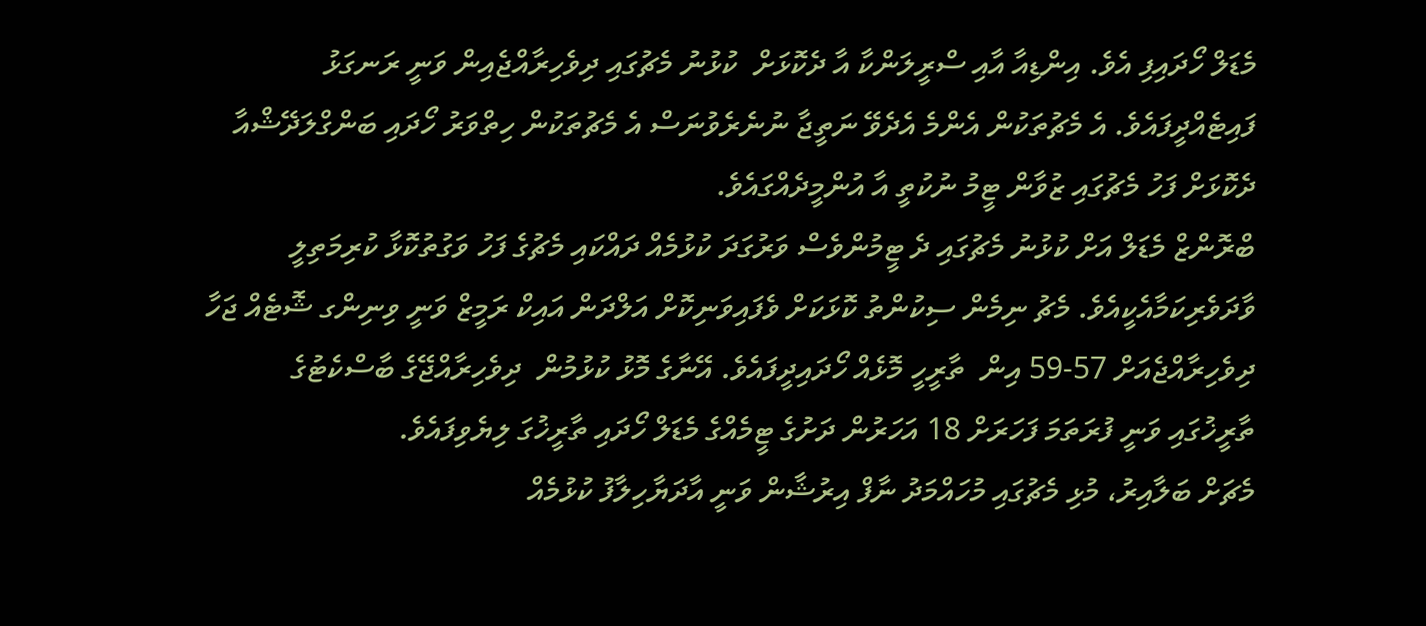މެޑަލް ހޯދައިފި އެވެ. އިންޑިއާ އާއި ސްރީލަންކާ އާ ދެކޮޅަށް  ކުޅުނު މެޗުގައި ދިވެހިރާއްޖެއިން ވަނީ ރަނގަޅު ފައިޓެއްދީފައެވެ. އެ މެޗުތަކުން އެންމެ އެދެވޭ ނަތީޖާ ނުނެރެވުނަސް އެ މެޗުތަކުން ހިތްވަރު ހޯދައި ބަންގްލަދޭޝްއާ ދެކޮޅަށް ފަހު މެޗުގައި ޒުވާން ޓީމު ނުކުތީ އާ އުންމީދެއްގައެވެ.
ބްރޮންޒް މެޑަލް އަށް ކުޅުނު މެޗުގައި ދެ ޓީމުންވެސް ވަރުގަދަ ކުޅުމެއް ދައްކައި މެޗުގެ ފަހު ވަގުތުކޮޅާ ކުރިމަތިލީ ވާދަވެރިކަމާއެކީއެވެ. މެޗު ނިމެން ސިކުންތު ކޮޅަކަށް ވެފައިވަނިކޮށް އަލްދަން އައިކް ރަމީޒް ވަނީ ވިނިންގ ޝޮޓެއް ޖަހާ ދިވެހިރާއްޖެއަށް 57-59 އިން  ތާރީހީ މޮޅެއް ހޯދައިދީފައެވެ. އޭނާގެ މޮޅު ކުޅުމުން  ދިވެހިރާއްޖޭގެ ބާސްކެޓުގެ ތާރީޚުގައި ވަނީ ފުރަތަމަ ފަހަރަށް 18 އަހަރުން ދަށުގެ ޓީމެއްގެ މެޑަލް ހޯދައި ތާރީޚުގަ ލިޔެވިފައެވެ.
މެޗަށް ބަލާއިރު، މުޅި މެޗުގައި މުހައްމަދު ނާފް އިރުޝާން ވަނީ އާދަޔާހިލާފު ކުޅުމެއް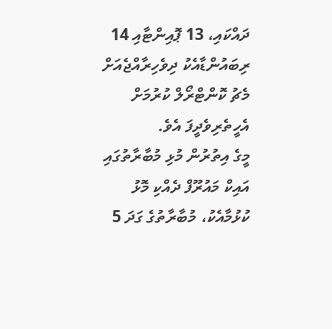ދައްކައި، 13 ޕޮއިންޓާއި 14 ރިބައުންޑާއެކު ދިވެހިރާއްޖެއަށް މެޗު ކޮންޓްރޯލް ކުރުމަށް އެހީތެރިވެދީފަ އެވެ.
މީގެ އިތުރުން މުޅި މުބާރާތުގައި އައިކް މައުރޫފް ދެއްކި މޮޅު ކުޅުމާއެކު، މުބާރާތުގެ ގަދަ 5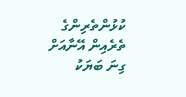ކުޅުންތެރިންގެ ތެރެއިން އޭނާއަށް ގިނަ ބަޔަކު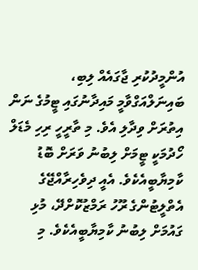އުންމީދުކުރި ޖާގައެއް ލިބި، ބައިނަލްއަގްވާމީ މައިދާނުގައި ޓީމުގެ ނަން އިތުރަށް ވިދާލި އެވެ. މި ތާރީހީ ރިހި މެޑަލް ހޯދުމަކީ ޓީމަށް ލިބުނު ވަރަށް ބޮޑު ކާމިޔާބީއެކެވެ. އެއީ ދިވެހިރާއްޖޭގެ އެތްލީޓުންގެ ރޫހު ރަމްޒުކޮށްދޭ، މުޅި ގައުމަށް ލިބުނު ކާމިޔާބީއެކެވެ. މި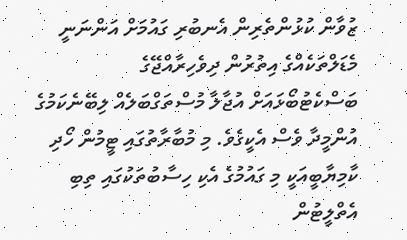ޒުވާން ކުޅުންތެރިން އެނބުރި ގައުމަށް އަންނަނީ މެޑަލްތަކެއްގެ އިތުރުން ދިވެހިރާއްޖޭގެ ބަސްކެޓުބޯޅައަށް އުޖާލާ މުސްތަގްބަލެއް ލިބޭނެކަމުގެ އުންމީދާ ވެސް އެކީގެވެ. މި މުބާރާތުގައި ޓީމުން ހޯދި ކާމިޔާބީއަކީ މި ގައުމުގެ އެކި ހިސާބުތަކުގައި ތިބި އެތްލީޓުން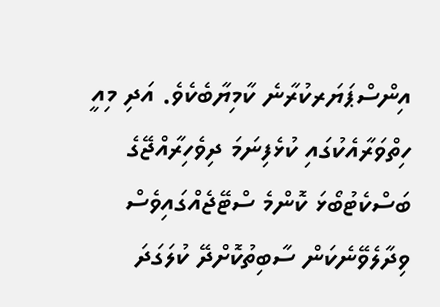އިންސްޕަޔަރކުރާނެ ކާމިޔާބެކެވެ. އަދި މިއީ ހިތްވަރާއެކުގައި ކުޅެފިނަމަ ދިވެހިރާއްޖޭގެ ބަސްކެޓުބޯޅަ ކޮންމެ ސްޓޭޖެއްގައިވެސް ވިދާލެވޭނެކަން ސާބިތުކޮށްދޭ ކުލަގަދަ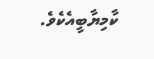ކާމިޔާބީއެކެވެ.